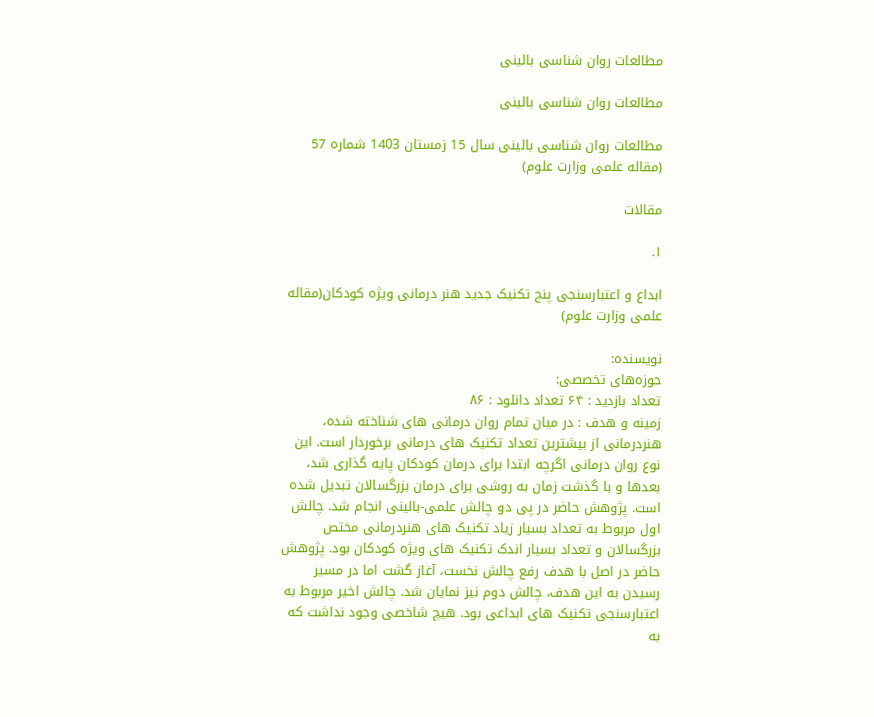مطالعات روان شناسی بالینی

مطالعات روان شناسی بالینی

مطالعات روان شناسی بالینی سال 15 زمستان 1403 شماره 57 (مقاله علمی وزارت علوم)

مقالات

۱.

ابداع و اعتبارسنجی پنج تکنیک جدید هنر درمانی ویژه کودکان(مقاله علمی وزارت علوم)

نویسنده:
حوزه‌های تخصصی:
تعداد بازدید : ۶۴ تعداد دانلود : ۸۶
زمینه و هدف : در میان تمام روان درمانی های شناخته شده، هنردرمانی از بیشترین تعداد تکنیک های درمانی برخوردار است. این نوع روان درمانی اگرچه ابتدا برای درمان کودکان پایه گذاری شد، بعدها و با گذشت زمان به روشی برای درمان بزرگسالان تبدیل شده است. پژوهش حاضر در پی دو چالش علمی-بالینی انجام شد. چالش اول مربوط به تعداد بسیار زیاد تکنیک های هنردرمانی مختص بزرگسالان و تعداد بسیار اندک تکنیک های ویژه کودکان بود. پژوهش حاضر در اصل با هدف رفع چالش نخست، آغاز گشت اما در مسیر رسیدن به این هدف، چالش دوم نیز نمایان شد. چالش اخیر مربوط به اعتبارسنجی تکنیک های ابداعی بود. هیچ شاخصی وجود نداشت که به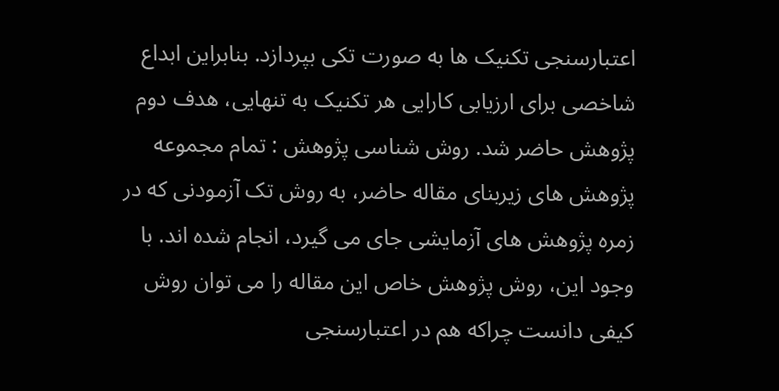اعتبارسنجی تکنیک ها به صورت تکی بپردازد. بنابراین ابداع شاخصی برای ارزیابی کارایی هر تکنیک به تنهایی، هدف دوم پژوهش حاضر شد. روش شناسی پژوهش : تمام مجموعه پژوهش های زیربنای مقاله حاضر، به روش تک آزمودنی که در زمره پژوهش های آزمایشی جای می گیرد، انجام شده اند. با وجود این، روش پژوهش خاص این مقاله را می توان روش کیفی دانست چراکه هم در اعتبارسنجی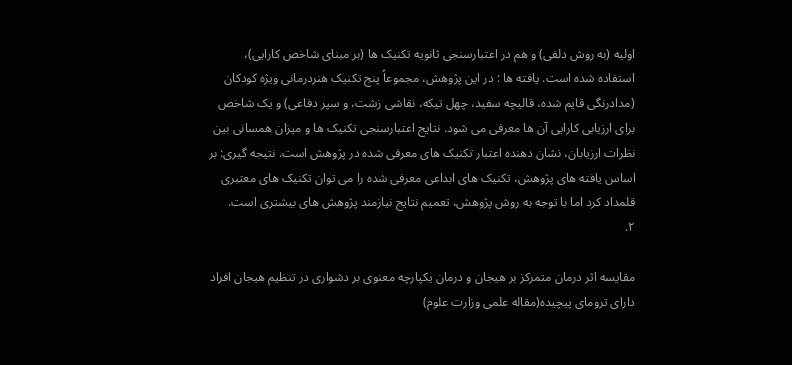اولیه (به روش دلفی) و هم در اعتبارسنجی ثانویه تکنیک ها (بر مبنای شاخص کارایی)، استفاده شده است. یافته ها : در این پژوهش، مجموعاً پنج تکنیک هنردرمانی ویژه کودکان (مدادرنگی قایم شده، قالیچه سفید، چهل تیکه، نقاشی زشت، و سپر دفاعی) و یک شاخص برای ارزیابی کارایی آن ها معرفی می شود. نتایج اعتبارسنجی تکنیک ها و میزان همسانی بین نظرات ارزیابان، نشان دهنده اعتبار تکنیک های معرفی شده در پژوهش است. نتیجه گیری: بر اساس یافته های پژوهش، تکنیک های ابداعی معرفی شده را می توان تکنیک های معتبری قلمداد کرد اما با توجه به روش پژوهش، تعمیم نتایج نیازمند پژوهش های بیشتری است.
۲.

مقایسه اثر درمان متمرکز بر هیجان و درمان یکپارچه معنوی بر دشواری در تنظیم هیجان افراد دارای ترومای پیچیده(مقاله علمی وزارت علوم)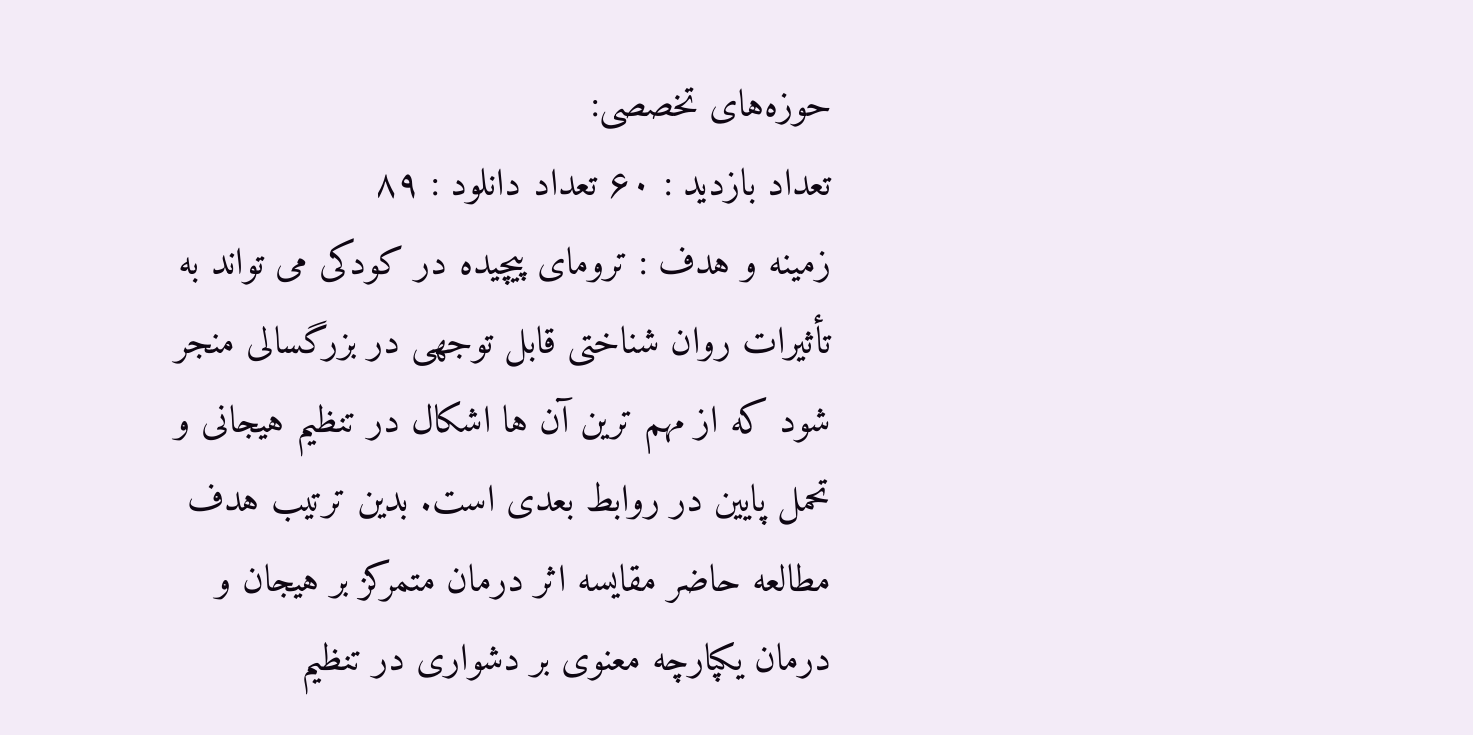حوزه‌های تخصصی:
تعداد بازدید : ۶۰ تعداد دانلود : ۸۹
زمینه و هدف : ترومای پیچیده در کودکی می تواند به تأثیرات روان شناختی قابل توجهی در بزرگسالی منجر شود که از مهم ترین آن ها اشکال در تنظیم هیجانی و تحمل پایین در روابط بعدی است. بدین ترتیب هدف مطالعه حاضر مقایسه اثر درمان متمرکز بر هیجان و درمان یکپارچه معنوی بر دشواری در تنظیم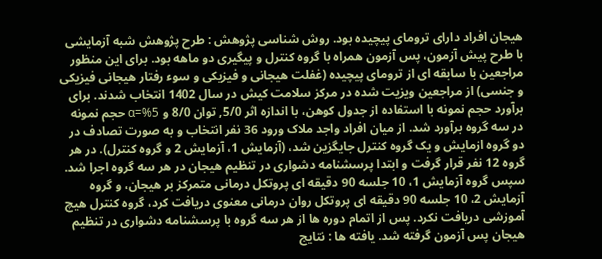هیجان افراد دارای ترومای پیچیده بود. روش شناسی پژوهش : طرح پژوهش شبه آزمایشی با طرح پیش آزمون، پس آزمون همراه با گروه کنترل و پیگیری دو ماهه بود. برای این منظور مراجعین با سابقه ای از ترومای پیچیده (غفلت هیجانی و فیزیکی و سوء رفتار هیجانی فیزیکی و جنسی) از مراجعین ویزیت شده در مرکز سلامت کیش در سال 1402 انتخاب شدند. برای برآورد حجم نمونه با استفاده از جدول کوهن، با اندازه اثر 5/0, توان 8/0 و α=%5 حجم نمونه در سه گروه برآورد شد. از میان افراد واجد ملاک ورود 36 نفر انتخاب و به صورت تصادف در دو گروه ازمایش و یک گروه کنترل جایگزین شد، (آزمایش 1، آزمایش 2 و گروه کنترل). در هر گروه 12 نفر قرار گرفت و ابتدا پرسشنامه دشواری در تنظیم هیجان در هر سه گروه اجرا شد. سپس گروه آزمایش 1، 10 جلسه 90 دقیقه ای پروتکل درمانی متمرکز بر هیجان، و گروه آزمایش 2، 10 جلسه 90 دقیقه ای پروتکل روان درمانی معنوی دریافت کرد، گروه کنترل هیچ آموزشی دریافت نکرد. پس از اتمام دوره ها از هر سه گروه با پرسشنامه دشواری در تنظیم هیجان پس آزمون گرفته شد. یافته ها : نتایج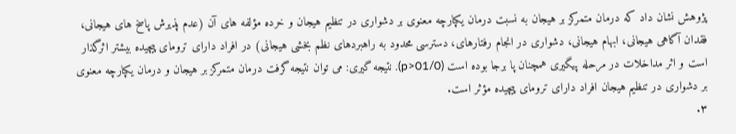پژوهش نشان داد که درمان متمرکز بر هیجان به نسبت درمان یکپارچه معنوی بر دشواری در تنظیم هیجان و خرده مؤلفه های آن (عدم پذیرش پاسخ های هیجانی، فقدان آگاهی هیجانی، ابهام هیجانی، دشواری در انجام رفتارهای، دسترسی محدود به راهبردهای نظم بخشی هیجانی) در افراد دارای ترومای پیچیده بیشتر اثرگذار است و اثر مداخلات در مرحله پیگیری همچنان پا برجا بوده است (01/0<p). نتیجه گیری: می توان نتیجه گرفت درمان متمرکز بر هیجان و درمان یکپارچه معنوی بر دشواری در تنظیم هیجان افراد دارای ترومای پیچیده مؤثر است.
۳.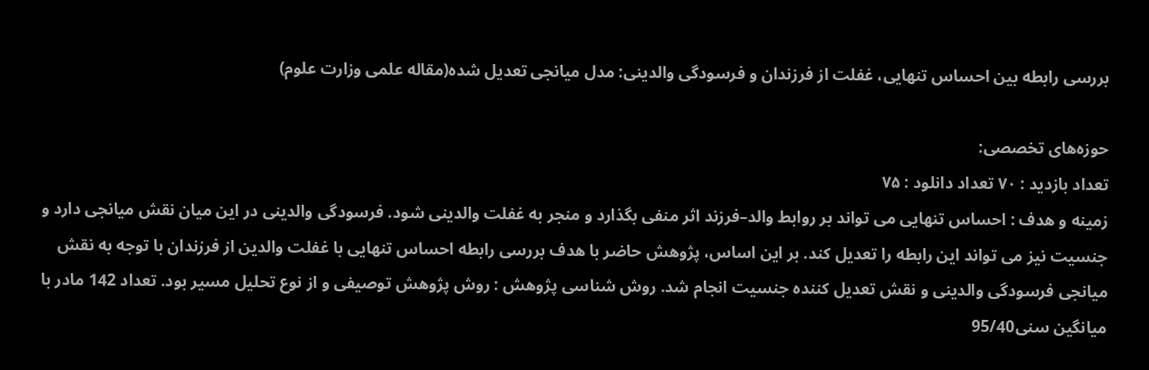بررسی رابطه بین احساس تنهایی، غفلت از فرزندان و فرسودگی والدینی: مدل میانجی تعدیل شده(مقاله علمی وزارت علوم)

حوزه‌های تخصصی:
تعداد بازدید : ۷۰ تعداد دانلود : ۷۵
زمینه و هدف : احساس تنهایی می تواند بر روابط والد–فرزند اثر منفی بگذارد و منجر به غفلت والدینی شود. فرسودگی والدینی در این میان نقش میانجی دارد و جنسیت نیز می تواند این رابطه را تعدیل کند. بر این اساس، پژوهش حاضر با هدف بررسی رابطه احساس تنهایی با غفلت والدین از فرزندان با توجه به نقش میانجی فرسودگی والدینی و نقش تعدیل کننده جنسیت انجام شد. روش شناسی پژوهش : روش پژوهش توصیفی و از نوع تحلیل مسیر بود. تعداد 142 مادر با میانگین سنی95/40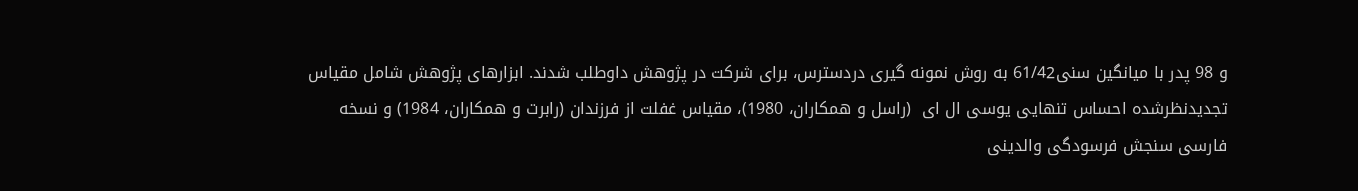و 98 پدر با میانگین سنی61/42 به روش نمونه گیری دردسترس، برای شرکت در پژوهش داوطلب شدند. ابزارهای پژوهش شامل مقیاس تجدیدنظرشده احساس تنهایی یوسی ال ای  (راسل و همکاران، 1980)، مقیاس غفلت از فرزندان (رابرت و همکاران، 1984) و نسخه فارسی سنجش فرسودگی والدینی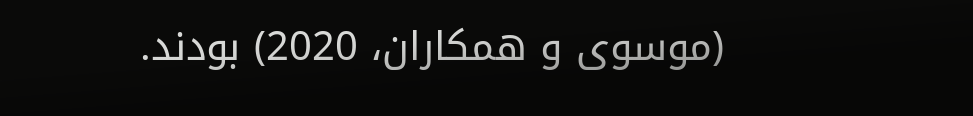(موسوی و همکاران، 2020) بودند.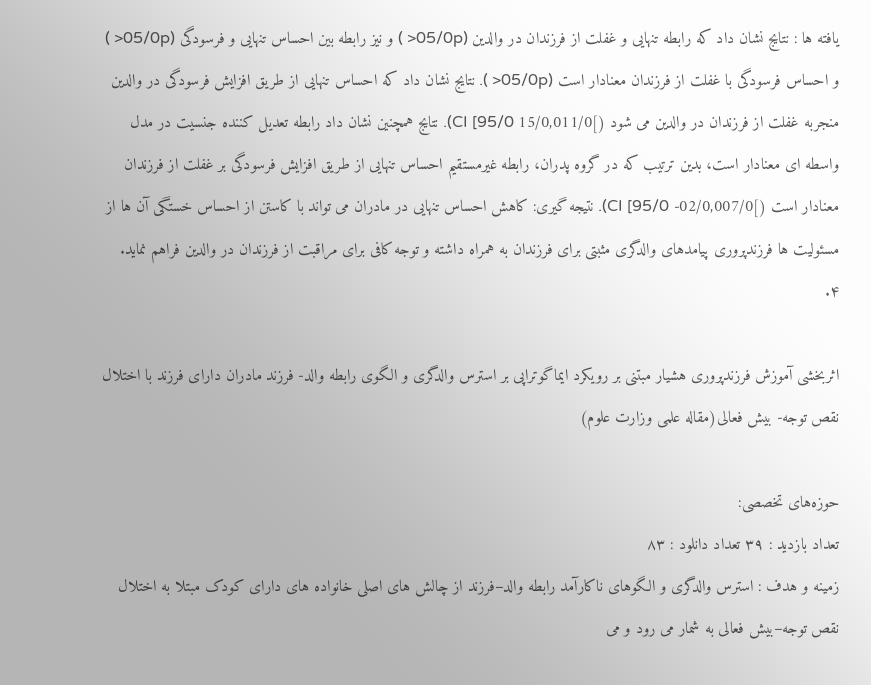یافته ها : نتایج نشان داد که رابطه تنهایی و غفلت از فرزندان در والدین (05/0p< ) و نیز رابطه بین احساس تنهایی و فرسودگی (05/0p< ) و احساس فرسودگی با غفلت از فرزندان معنادار است (05/0p< ). نتایج نشان داد که احساس تنهایی از طریق افزایش فرسودگی در والدین منجربه غفلت از فرزندان در والدین می شود (]15/0,011/0 CI [95/0). نتایج همچنین نشان داد رابطه تعدیل کننده جنسیت در مدل واسطه ای معنادار است، بدین ترتیب که در گروه پدران، رابطه غیرمستقیم احساس تنهایی از طریق افزایش فرسودگی بر غفلت از فرزندان معنادار است (]02/0,007/0- CI [95/0). نتیجه گیری: کاهش احساس تنهایی در مادران می تواند با کاستن از احساس خستگی آن ها از مسئولیت ها فرزندپروری پیامدهای والدگری مثبتی برای فرزندان به همراه داشته و توجه کافی برای مراقبت از فرزندان در والدین فراهم نماید.
۴.

اثربخشی آموزش فرزندپروری هشیار مبتنی بر رویکرد ایماگوتراپی بر استرس والدگری و الگوی رابطه والد- فرزند مادران دارای فرزند با اختلال نقص توجه- بیش فعالی(مقاله علمی وزارت علوم)

حوزه‌های تخصصی:
تعداد بازدید : ۳۹ تعداد دانلود : ۸۳
زمینه و هدف : استرس والدگری و الگوهای ناکارآمد رابطه والد–فرزند از چالش های اصلی خانواده های دارای کودک مبتلا به اختلال نقص توجه–بیش فعالی به شمار می رود و می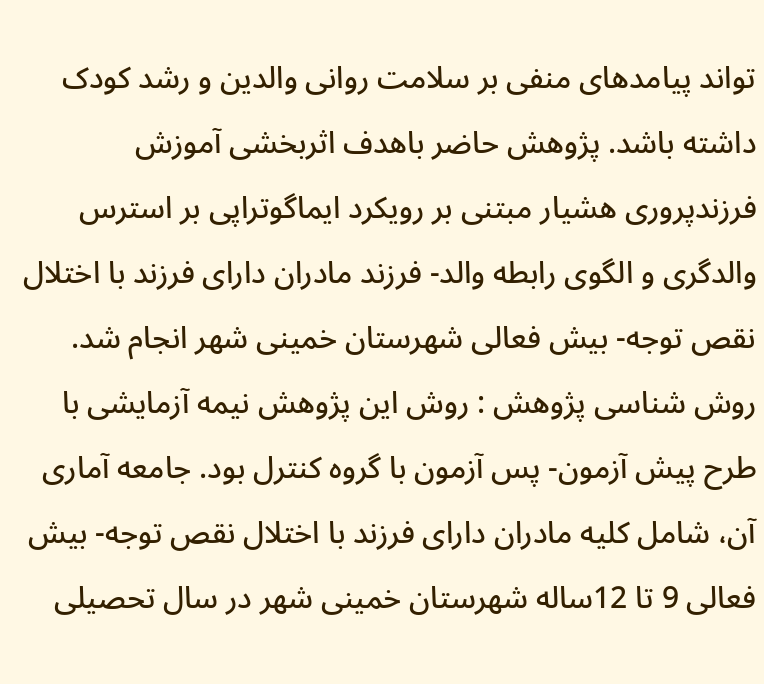تواند پیامدهای منفی بر سلامت روانی والدین و رشد کودک داشته باشد. پژوهش حاضر باهدف اثربخشی آموزش فرزندپروری هشیار مبتنی بر رویکرد ایماگوتراپی بر استرس والدگری و الگوی رابطه والد- فرزند مادران دارای فرزند با اختلال نقص توجه- بیش فعالی شهرستان خمینی شهر انجام شد. روش شناسی پژوهش : روش این پژوهش نیمه آزمایشی با طرح پیش آزمون- پس آزمون با گروه کنترل بود. جامعه آماری آن، شامل کلیه مادران دارای فرزند با اختلال نقص توجه- بیش فعالی 9 تا 12ساله شهرستان خمینی شهر در سال تحصیلی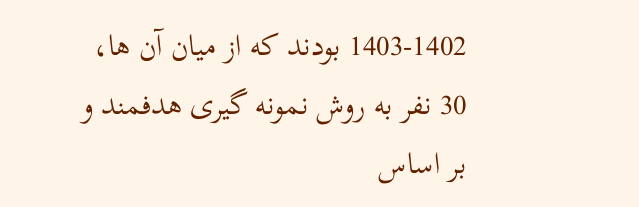1403-1402 بودند که از میان آن ها، 30 نفر به روش نمونه گیری هدفمند و بر اساس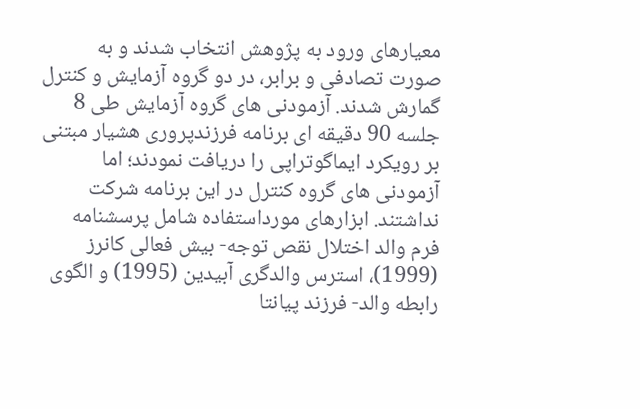معیارهای ورود به پژوهش انتخاب شدند و به صورت تصادفی و برابر، در دو گروه آزمایش و کنترل گمارش شدند. آزمودنی های گروه آزمایش طی 8 جلسه 90 دقیقه ای برنامه فرزندپروری هشیار مبتنی بر رویکرد ایماگوتراپی را دریافت نمودند؛ اما آزمودنی های گروه کنترل در این برنامه شرکت نداشتند. ابزارهای مورداستفاده شامل پرسشنامه فرم والد اختلال نقص توجه- بیش فعالی کانرز (1999)، استرس والدگری آبیدین (1995) و الگوی رابطه والد- فرزند پیانتا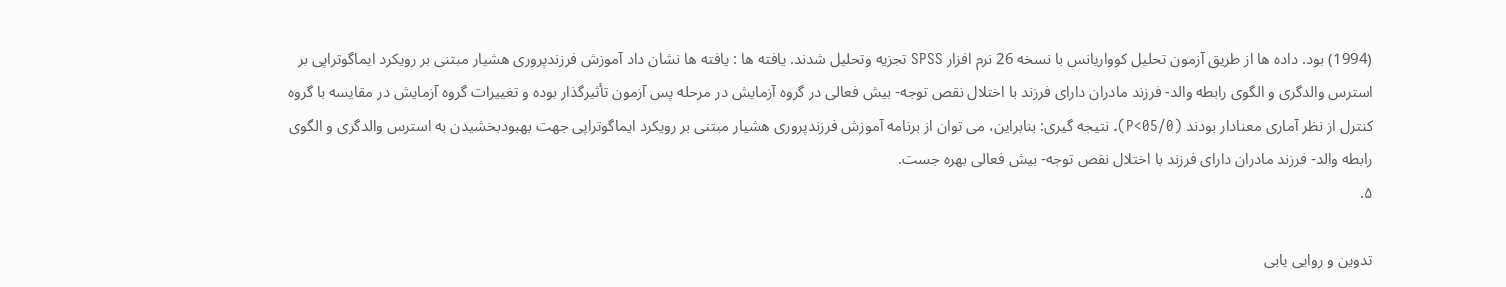(1994) بود. داده ها از طریق آزمون تحلیل کوواریانس با نسخه 26 نرم افزار SPSS تجزیه وتحلیل شدند. یافته ها : یافته ها نشان داد آموزش فرزندپروری هشیار مبتنی بر رویکرد ایماگوتراپی بر استرس والدگری و الگوی رابطه والد- فرزند مادران دارای فرزند با اختلال نقص توجه- بیش فعالی در گروه آزمایش در مرحله پس آزمون تأثیرگذار بوده و تغییرات گروه آزمایش در مقایسه با گروه کنترل از نظر آماری معنادار بودند (05/0>P). نتیجه گیری: بنابراین، می توان از برنامه آموزش فرزندپروری هشیار مبتنی بر رویکرد ایماگوتراپی جهت بهبودبخشیدن به استرس والدگری و الگوی رابطه والد- فرزند مادران دارای فرزند با اختلال نقص توجه- بیش فعالی بهره جست.
۵.

تدوین و روایی یابی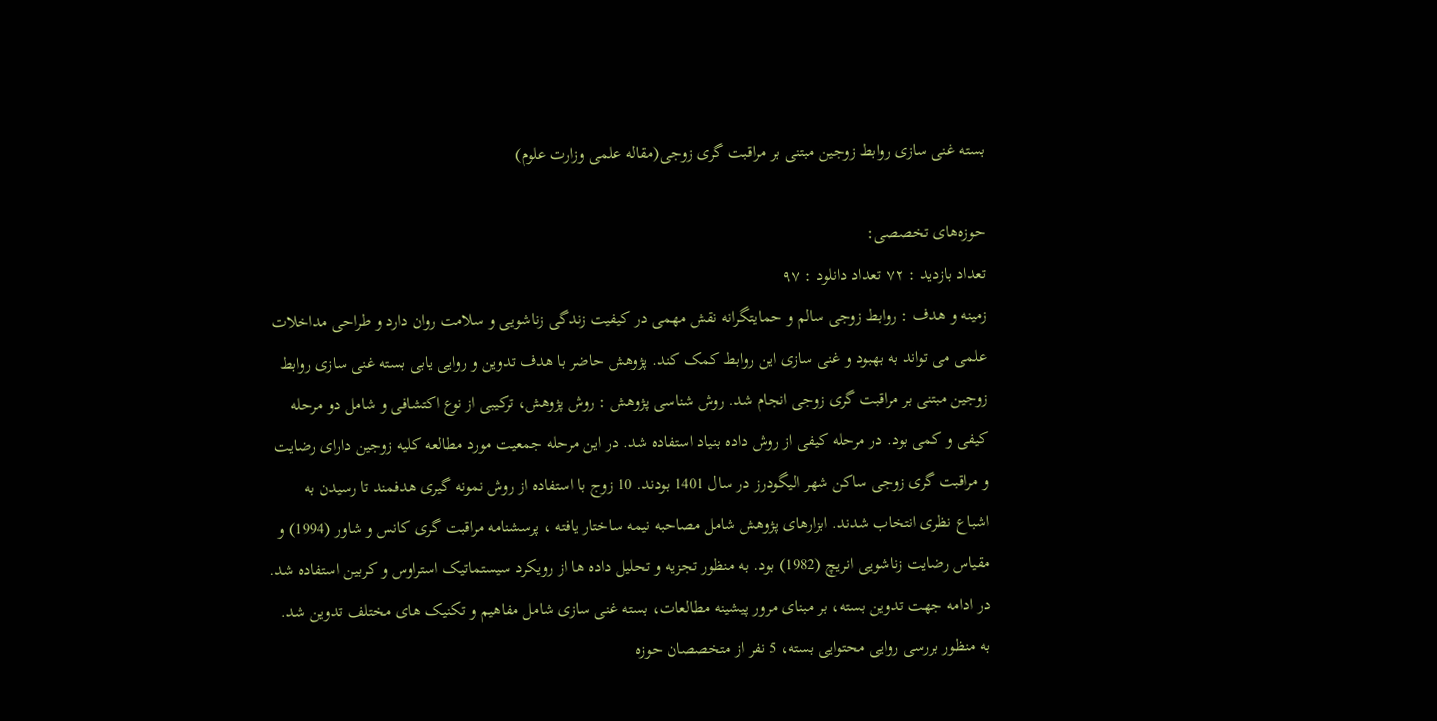بسته غنی سازی روابط زوجین مبتنی بر مراقبت گری زوجی(مقاله علمی وزارت علوم)

حوزه‌های تخصصی:
تعداد بازدید : ۷۲ تعداد دانلود : ۹۷
زمینه و هدف : روابط زوجی سالم و حمایتگرانه نقش مهمی در کیفیت زندگی زناشویی و سلامت روان دارد و طراحی مداخلات علمی می تواند به بهبود و غنی سازی این روابط کمک کند. پژوهش حاضر با هدف تدوین و روایی یابی بسته غنی سازی روابط زوجین مبتنی بر مراقبت گری زوجی انجام شد. روش شناسی پژوهش : روش پژوهش، ترکیبی از نوع اکتشافی و شامل دو مرحله کیفی و کمی بود. در مرحله کیفی از روش داده بنیاد استفاده شد. در این مرحله جمعیت مورد مطالعه کلیه زوجین دارای رضایت و مراقبت گری زوجی ساکن شهر الیگودرز در سال 1401 بودند. 10 زوج با استفاده از روش نمونه گیری هدفمند تا رسیدن به اشباع نظری انتخاب شدند. ابزارهای پژوهش شامل مصاحبه نیمه ساختار یافته ، پرسشنامه مراقبت گری کانس و شاور (1994) و مقیاس رضایت زناشویی انریچ (1982) بود. به منظور تجزیه و تحلیل داده ها از رویکرد سیستماتیک استراوس و کربین استفاده شد. در ادامه جهت تدوین بسته، بر مبنای مرور پیشینه مطالعات، بسته غنی سازی شامل مفاهیم و تکنیک های مختلف تدوین شد. به منظور بررسی روایی محتوایی بسته، 5 نفر از متخصصان حوزه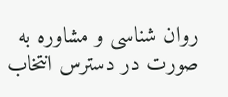روان شناسی و مشاوره به صورت در دسترس انتخاب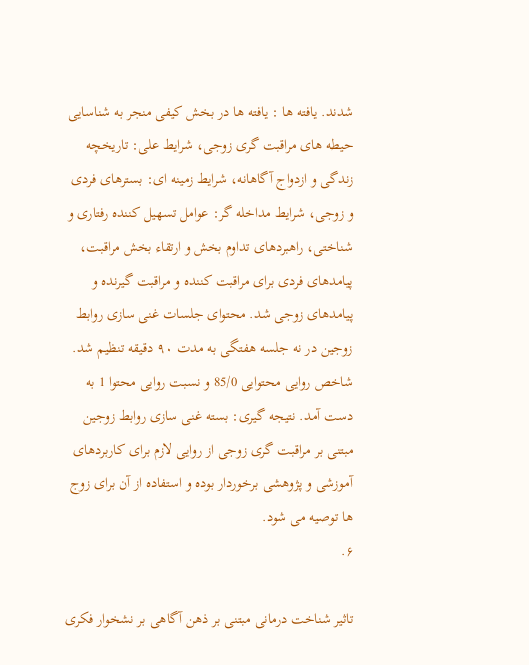شدند. یافته ها : یافته ها در بخش کیفی منجر به شناسایی حیطه های مراقبت گری زوجی، شرایط علی: تاریخچه زندگی و ازدواج آگاهانه، شرایط زمینه ای: بسترهای فردی و زوجی، شرایط مداخله گر: عوامل تسهیل کننده رفتاری و شناختی، راهبردهای تداوم بخش و ارتقاء بخش مراقبت، پیامدهای فردی برای مراقبت کننده و مراقبت گیرنده و پیامدهای زوجی شد. محتوای جلسات غنی سازی روابط زوجین در نه جلسه هفتگی به مدت ۹۰ دقیقه تنظیم شد. شاخص روایی محتوایی 85/0 و نسبت روایی محتوا 1 به دست آمد. نتیجه گیری: بسته غنی سازی روابط زوجین مبتنی بر مراقبت گری زوجی از روایی لازم برای کاربردهای آموزشی و پژوهشی برخوردار بوده و استفاده از آن برای زوج ها توصیه می شود.
۶.

تاثیر شناخت درمانی مبتنی بر ذهن آگاهی بر نشخوار فکری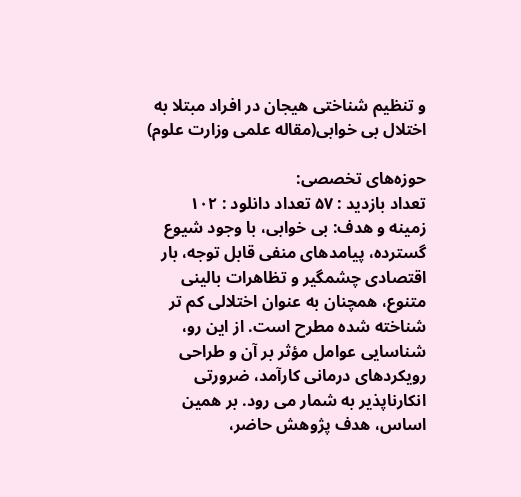و تنظیم شناختی هیجان در افراد مبتلا به اختلال بی خوابی(مقاله علمی وزارت علوم)

حوزه‌های تخصصی:
تعداد بازدید : ۵۷ تعداد دانلود : ۱۰۲
زمینه و هدف: بی خوابی، با وجود شیوع گسترده، پیامدهای منفی قابل توجه، بار اقتصادی چشمگیر و تظاهرات بالینی متنوع، همچنان به عنوان اختلالی کم تر شناخته شده مطرح است. از این رو، شناسایی عوامل مؤثر بر آن و طراحی رویکردهای درمانی کارآمد، ضرورتی انکارناپذیر به شمار می رود. بر همین اساس، هدف پژوهش حاضر،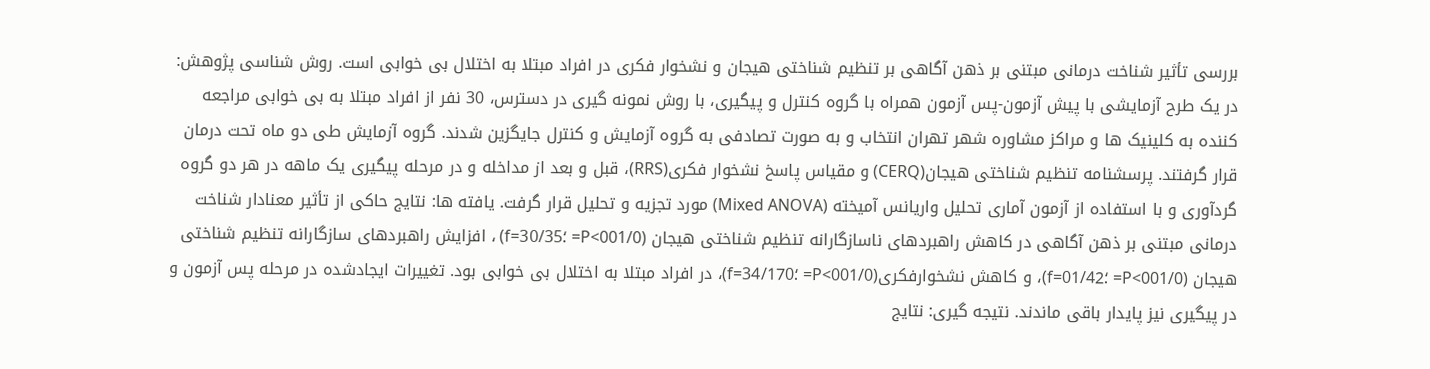بررسی تأثیر شناخت درمانی مبتنی بر ذهن آگاهی بر تنظیم شناختی هیجان و نشخوار فکری در افراد مبتلا به اختلال بی خوابی است. روش شناسی پژوهش: در یک طرح آزمایشی با پیش آزمون-پس آزمون همراه با گروه کنترل و پیگیری، با روش نمونه گیری در دسترس، 30 نفر از افراد مبتلا به بی خوابی مراجعه کننده به کلینیک ها و مراکز مشاوره شهر تهران انتخاب و به صورت تصادفی به گروه آزمایش و کنترل جایگزین شدند. گروه آزمایش طی دو ماه تحت درمان قرار گرفتند. پرسشنامه تنظیم شناختی هیجان(CERQ) و مقیاس پاسخ نشخوار فکری(RRS)، قبل و بعد از مداخله و در مرحله پیگیری یک ماهه در هر دو گروه گردآوری و با استفاده از آزمون آماری تحلیل واریانس آمیخته (Mixed ANOVA) مورد تجزیه و تحلیل قرار گرفت. یافته ها: نتایج حاکی از تأثیر معنادار شناخت درمانی مبتنی بر ذهن آگاهی در کاهش راهبردهای ناسازگارانه تنظیم شناختی هیجان (001/0>P= ؛30/35=f) ، افزایش راهبردهای سازگارانه تنظیم شناختی هیجان (001/0>P= ؛01/42=f)، و کاهش نشخوارفکری(001/0>P= ؛34/170=f)، در افراد مبتلا به اختلال بی خوابی بود. تغییرات ایجادشده در مرحله پس آزمون و در پیگیری نیز پایدار باقی ماندند. نتیجه گیری: نتایج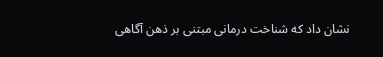نشان داد که شناخت درمانی مبتنی بر ذهن آگاهی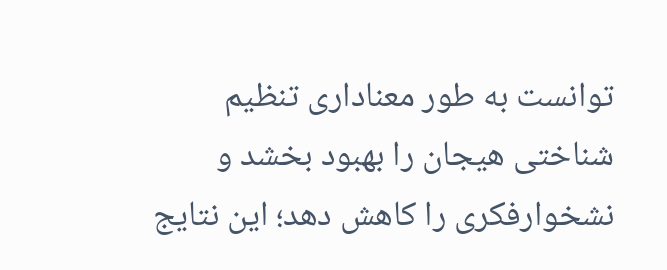توانست به طور معناداری تنظیم شناختی هیجان را بهبود بخشد و نشخوارفکری را کاهش دهد؛ این نتایج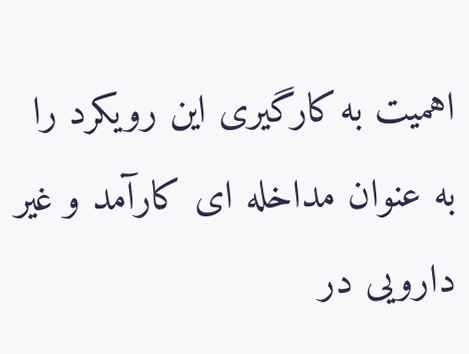اهمیت به کارگیری این رویکرد را به عنوان مداخله ای کارآمد و غیر دارویی در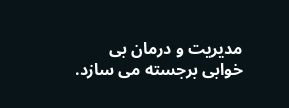مدیریت و درمان بی خوابی برجسته می سازد.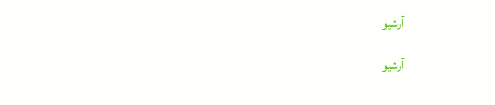آرشیو

آرشیو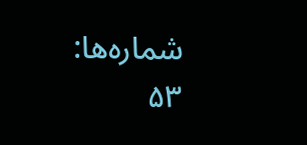شماره‌ها:
۵۳